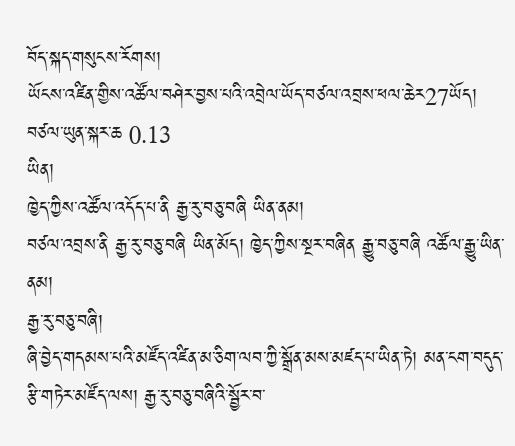བོད་སྐད་གསུངས་རོགས།
ཡོངས་འཛིན་གྱིས་འཚོལ་བཤེར་བྱས་པའི་འབྲེལ་ཡོད་བཙལ་འབྲས་ཕལ་ཆེར27ཡོད། བཙལ་ཡུན་སྐར་ཆ 0.13
ཡིན།
ཁྱེད་ཀྱིས་འཚོལ་འདོད་པ་ནི རྒྱ་རུ་བཅུ་བཞི ཡིན་ནམ།
བཙལ་འབྲས་ནི རྒྱ་རུ་བཅུ་བཞི ཡིན་མོད། ཁྱེད་ཀྱིས་སྔར་བཞིན རྒྱུ་བཅུ་བཞི འཚོལ་རྒྱུ་ཡིན་ནམ།
རྒྱ་རུ་བཅུ་བཞི།
ཞི་བྱེད་གདམས་པའི་མཛོད་འཛིན་མ་ཅིག་ལབ་ཀྱི་སྒྲོན་མས་མཛད་པ་ཡིན་ཏེ། མན་ངག་བདུད་རྩི་གཏེར་མཛོད་ལས། རྒྱ་རུ་བཅུ་བཞིའི་སྦྱོར་བ་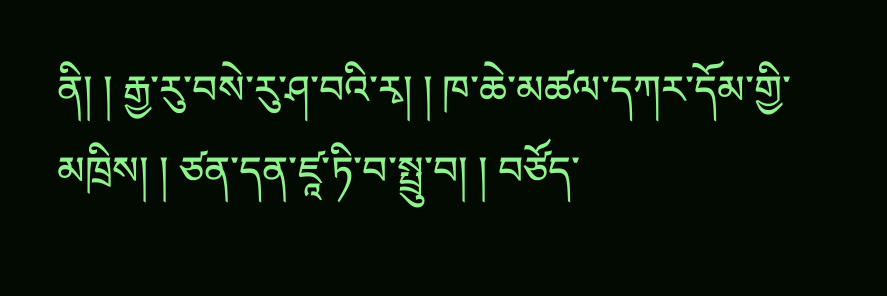ནི། ། རྒྱ་རུ་བསེ་རུ་ཤ་བའི་རྭ། ། ཁ་ཆེ་མཚལ་དཀར་དོམ་གྱི་མཁྲིས། ། ཙན་དན་ཛཱ་ཏི་བ་སྤྲུ་བ། ། བཙོད་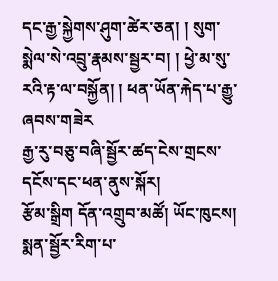དང་རྒྱ་སྐྱེགས་ཤུག་ཚེར་ཅན། ། སུག་སྨེལ་སེ་འབྲུ་རྣམས་སྦྱར་བ། ། ཕྱེ་མ་སུ་རའི་རྟ་ལ་བསྐྱོན། ། ཕན་ཡོན་རྐེད་པ་རྒྱུ་ཞབས་གཟེར
རྒྱ་རུ་བཅུ་བཞི་སྦྱོར་ཚད་ངེས་གྲངས་དངོས་དང་ཕན་ནུས་སྐོར།
རྩོམ་སྒྲིག དོན་འགྲུབ་མཚོ། ཡོང་ཁུངས། སྨན་སྦྱོར་རིག་པ་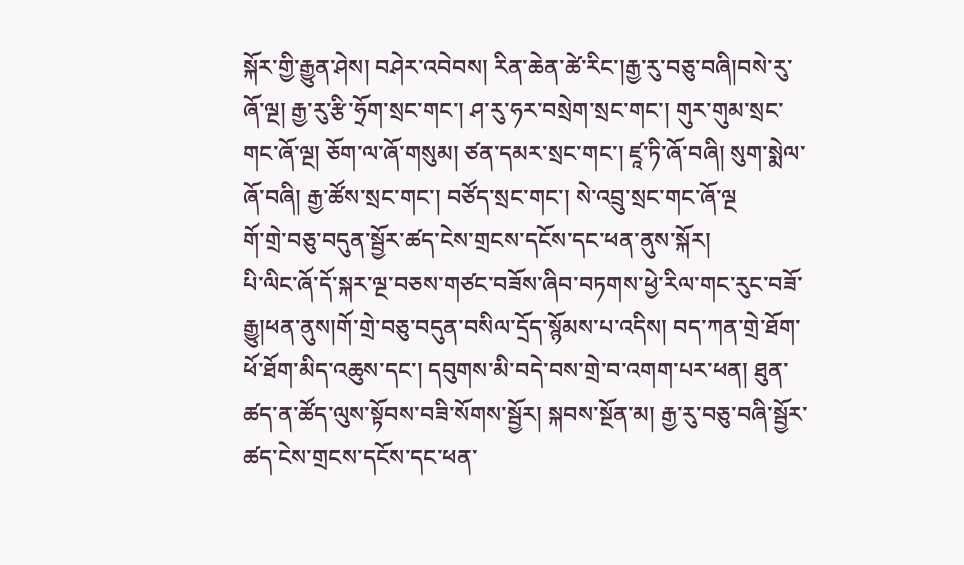སྐོར་གྱི་རྒྱུན་ཤེས། བཤེར་འབེབས། རིན་ཆེན་ཚེ་རིང་།རྒྱ་རུ་བཅུ་བཞི།བསེ་རུ་ཞོ་ལྔ། རྒྱ་རུ་རྩི་ཧྲོག་སྲང་གང་། ཤ་རུ་ཧར་བསྲེག་སྲང་གང་། གུར་གུམ་སྲང་གང་ཞོ་ལྔ། ཅོག་ལ་ཞོ་གསུམ། ཙན་དམར་སྲང་གང་། ཛཱ་ཏི་ཞོ་བཞི། སུག་སྨེལ་ཞོ་བཞི། རྒྱ་ཚོས་སྲང་གང་། བཙོད་སྲང་གང་། སེ་འབྲུ་སྲང་གང་ཞོ་ལྔ
གོ་གྲེ་བཅུ་བདུན་སྦྱོར་ཚད་ངེས་གྲངས་དངོས་དང་ཕན་ནུས་སྐོར།
པི་ལིང་ཞོ་དོ་སྐར་ལྔ་བཅས་གཙང་བཟོས་ཞིབ་བཏགས་ཕྱེ་རིལ་གང་རུང་བཟོ་རྒྱུ།ཕན་ནུས།གོ་གྲེ་བཅུ་བདུན་བསིལ་དྲོད་སྙོམས་པ་འདིས། བད་ཀན་གྲེ་ཐོག་ཕོ་ཐོག་མིད་འཆུས་དང་། དབུགས་མི་བདེ་བས་གྲེ་བ་འགག་པར་ཕན། ཐུན་ཚད་ན་ཚོད་ལུས་སྟོབས་བཟི་སོགས་སྦྱོར། སྐབས་སྔོན་མ། རྒྱ་རུ་བཅུ་བཞི་སྦྱོར་ཚད་ངེས་གྲངས་དངོས་དང་ཕན་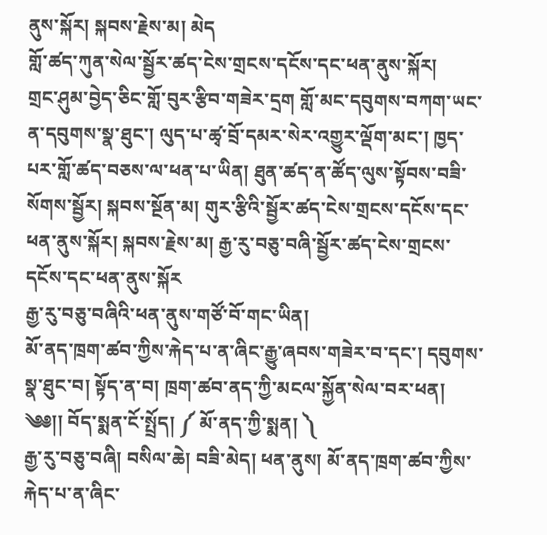ནུས་སྐོར། སྐབས་རྗེས་མ། མེད
གློ་ཚད་ཀུན་སེལ་སྦྱོར་ཚད་ངེས་གྲངས་དངོས་དང་ཕན་ནུས་སྐོར།
གྲང་ཤུམ་བྱེད་ཅིང་གློ་བུར་རྩིབ་གཟེར་དྲག གློ་མང་དབུགས་བཀག་ཡང་ན་དབུགས་སྣ་ཐུང་། ལུད་པ་ཚྭ་བྲོ་དམར་སེར་འགྱུར་ལྡོག་མང་། ཁྱད་པར་གློ་ཚད་བཅས་ལ་ཕན་པ་ཡིན། ཐུན་ཚད་ན་ཚོད་ལུས་སྟོབས་བཟི་སོགས་སྦྱོར། སྐབས་སྔོན་མ། གུར་རྩིའི་སྦྱོར་ཚད་ངེས་གྲངས་དངོས་དང་ཕན་ནུས་སྐོར། སྐབས་རྗེས་མ། རྒྱ་རུ་བཅུ་བཞི་སྦྱོར་ཚད་ངེས་གྲངས་དངོས་དང་ཕན་ནུས་སྐོར
རྒྱ་རུ་བཅུ་བཞིའི་ཕན་ནུས་གཙོ་བོ་གང་ཡིན།
མོ་ནད་ཁྲག་ཚབ་ཀྱིས་རྐེད་པ་ན་ཞིང་རྒྱུ་ཞབས་གཟེར་བ་དང་། དབུགས་སྣ་ཐུང་བ། སྟོད་ན་བ། ཁྲག་ཚབ་ནད་ཀྱི་མངལ་སྐྱོན་སེལ་བར་ཕན།
༄༅།། བོད་སྨན་ངོ་སྤྲོད། ༼ མོ་ནད་ཀྱི་སྨན། ༽
རྒྱ་རུ་བཅུ་བཞི། བསིལ་ཆེ། བཟི་མེད། ཕན་ནུས། མོ་ནད་ཁྲག་ཚབ་ཀྱིས་རྐེད་པ་ན་ཞིང་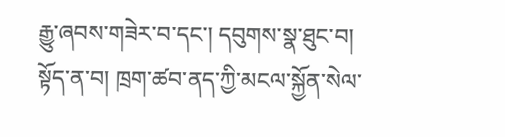རྒྱུ་ཞབས་གཟེར་བ་དང་། དབུགས་སྣ་ཐུང་བ། སྟོད་ན་བ། ཁྲག་ཚབ་ནད་ཀྱི་མངལ་སྐྱོན་སེལ་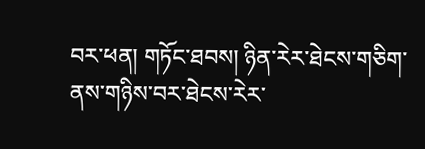བར་ཕན། གཏོང་ཐབས། ཉིན་རེར་ཐེངས་གཅིག་ནས་གཉིས་བར་ཐེངས་རེར་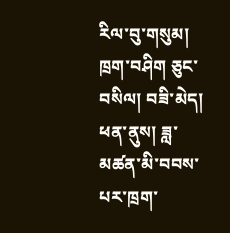རིལ་བུ་གསུམ། ཁྲག་བཤིག ཅུང་བསིལ། བཟི་མེད། ཕན་ནུས། ཟླ་མཚན་མི་བབས་པར་ཁྲག་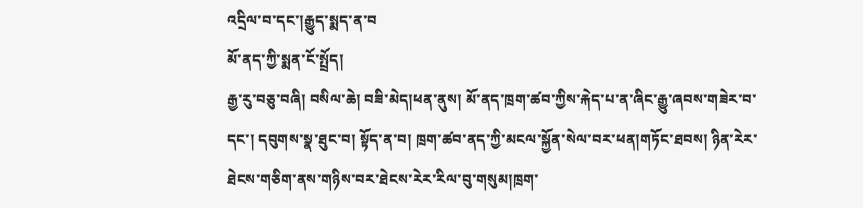འདྲིལ་བ་དང་།རྒྱུད་སྨད་ན་བ
མོ་ནད་ཀྱི་སྨན་ངོ་སྤྲོད།
རྒྱ་རུ་བཅུ་བཞི། བསིལ་ཆེ། བཟི་མེད།ཕན་ནུས། མོ་ནད་ཁྲག་ཚབ་ཀྱིས་རྐེད་པ་ན་ཞིང་རྒྱུ་ཞབས་གཟེར་བ་དང་། དབུགས་སྣ་ཐུང་བ། སྟོད་ན་བ། ཁྲག་ཚབ་ནད་ཀྱི་མངལ་སྐྱོན་སེལ་བར་ཕན།གཏོང་ཐབས། ཉིན་རེར་ཐེངས་གཅིག་ནས་གཉིས་བར་ཐེངས་རེར་རིལ་བུ་གསུམ།ཁྲག་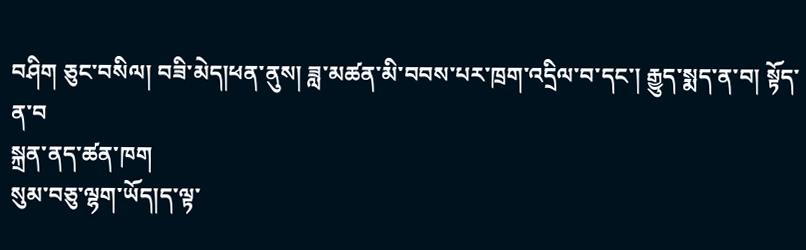བཤིག ཅུང་བསིལ། བཟི་མེད།ཕན་ནུས། ཟླ་མཚན་མི་བབས་པར་ཁྲག་འདྲིལ་བ་དང་། རྒྱུད་སྨད་ན་བ། སྟོད་ན་བ
སྐྲན་ནད་ཚན་ཁག
སུམ་བཅུ་ལྷག་ཡོད།ད་ལྟ་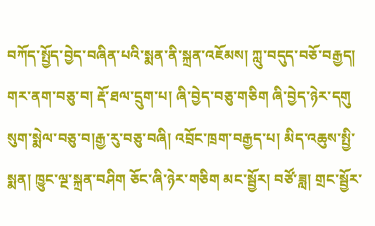བཀོད་སྤྱོད་བྱེད་བཞིན་པའི་སྨན་ནི་སྐྲན་འཇོམས། ཀླུ་བདུད་བཅོ་བརྒྱད། གར་ནག་བཅུ་བ། རྡོ་ཐལ་དྲུག་པ། ཞི་བྱེད་བཅུ་གཅིག ཞི་བྱེད་ཉེར་དགུ སུག་སྨེལ་བཅུ་བ།རྒྱ་རུ་བཅུ་བཞི། འབྲོང་ཁྲག་བརྒྱད་པ། མིད་འཆུས་སྤྱི་སྨན། ཁྱུང་ལྔ་སྐྲན་བཤིག ཅོང་ཞི་ཉེར་གཅིག མང་སྦྱོར། བཙོ་ཟླ། གྲང་སྦྱོར་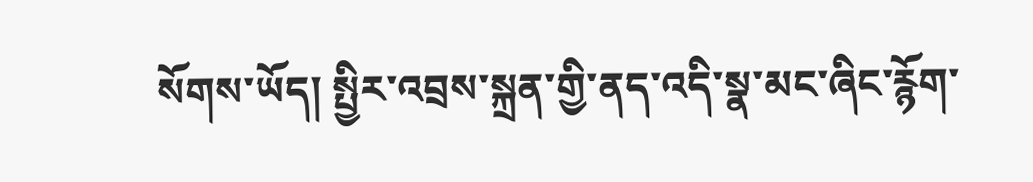སོགས་ཡོད། སྤྱིར་འབྲས་སྐྲན་གྱི་ནད་འདི་སྣ་མང་ཞིང་རྙོག་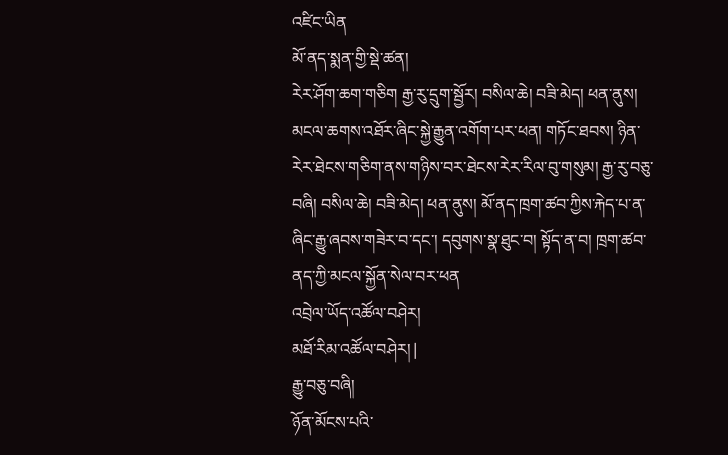འཛིང་ཡིན
མོ་ནད་སྨན་གྱི་སྡེ་ཚན།
རེར་ཤོག་ཆག་གཅིག རྒྱ་རུ་དྲུག་སྦྱོར། བསིལ་ཆེ། བཟི་མེད། ཕན་ནུས། མངལ་ཆགས་འཐོར་ཞིང་སྐྱེ་རྒྱུན་འགོག་པར་ཕན། གཏོང་ཐབས། ཉིན་རེར་ཐེངས་གཅིག་ནས་གཉིས་བར་ཐེངས་རེར་རིལ་བུ་གསུམ། རྒྱ་རུ་བཅུ་བཞི། བསིལ་ཆེ། བཟི་མེད། ཕན་ནུས། མོ་ནད་ཁྲག་ཚབ་ཀྱིས་རྐེད་པ་ན་ཞིང་རྒྱུ་ཞབས་གཟེར་བ་དང་། དབུགས་སྣ་ཐུང་བ། སྟོད་ན་བ། ཁྲག་ཚབ་ནད་ཀྱི་མངལ་སྐྱོན་སེལ་བར་ཕན
འབྲེལ་ཡོད་འཚོལ་བཤེར།
མཐོ་རིམ་འཚོལ་བཤེར། |
རྒྱུ་བཅུ་བཞི།
ཉོན་མོངས་པའི་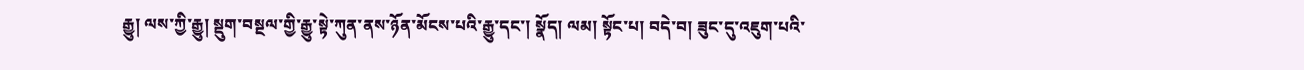རྒྱུ། ལས་ཀྱི་རྒྱུ། སྡུག་བསྔལ་གྱི་རྒྱུ་སྟེ་ཀུན་ནས་ཉོན་མོངས་པའི་རྒྱུ་དང་། སྣོད། ལམ། སྟོང་པ། བདེ་བ། ཟུང་དུ་འཇུག་པའི་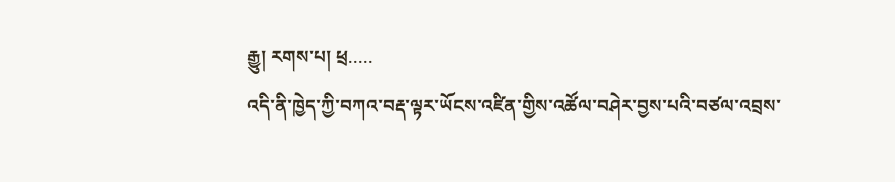རྒྱུ། རགས་པ། ཕྲ.....
འདི་ནི་ཁྱེད་ཀྱི་བཀའ་བརྡ་ལྟར་ཡོངས་འཛིན་གྱིས་འཚོལ་བཤེར་བྱས་པའི་བཙལ་འབྲས་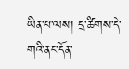ཡིན་པ་ལས། དྲ་ཚིགས་དེ་གའི་ནང་དོན་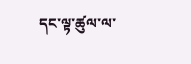དང་ལྟ་ཚུལ་ལ་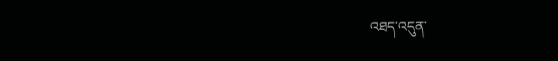འཐད་འདུན་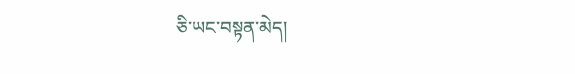ཅི་ཡང་བསྟན་མེད།